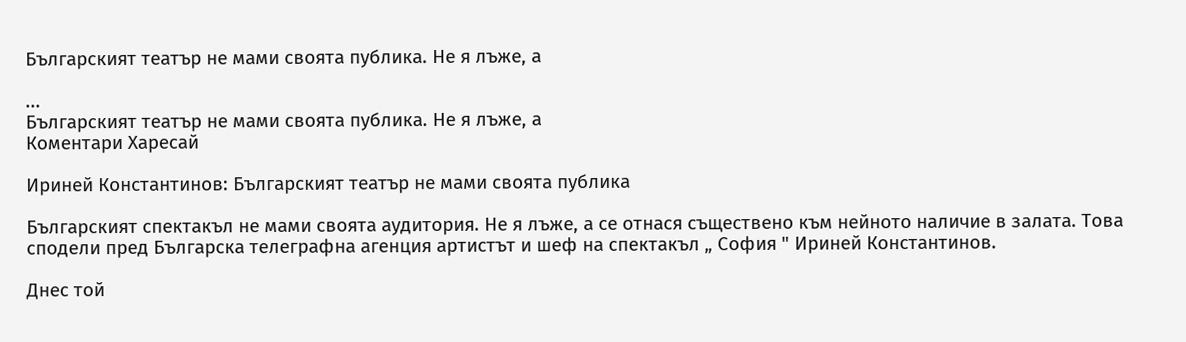Българският театър не мами своята публика. Не я лъже, а

...
Българският театър не мами своята публика. Не я лъже, а
Коментари Харесай

Ириней Константинов: Българският театър не мами своята публика

Българският спектакъл не мами своята аудитория. Не я лъже, а се отнася съществено към нейното наличие в залата. Това сподели пред Българска телеграфна агенция артистът и шеф на спектакъл „ София " Ириней Константинов.

Днес той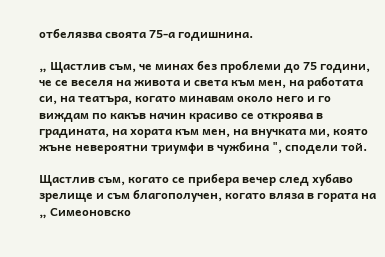отбелязва своята 75-а годишнина.

„ Щастлив съм, че минах без проблеми до 75 години, че се веселя на живота и света към мен, на работата си, на театъра, когато минавам около него и го виждам по какъв начин красиво се откроява в градината, на хората към мен, на внучката ми, която жъне невероятни триумфи в чужбина ", сподели той.

Щастлив съм, когато се прибера вечер след хубаво зрелище и съм благополучен, когато вляза в гората на „ Симеоновско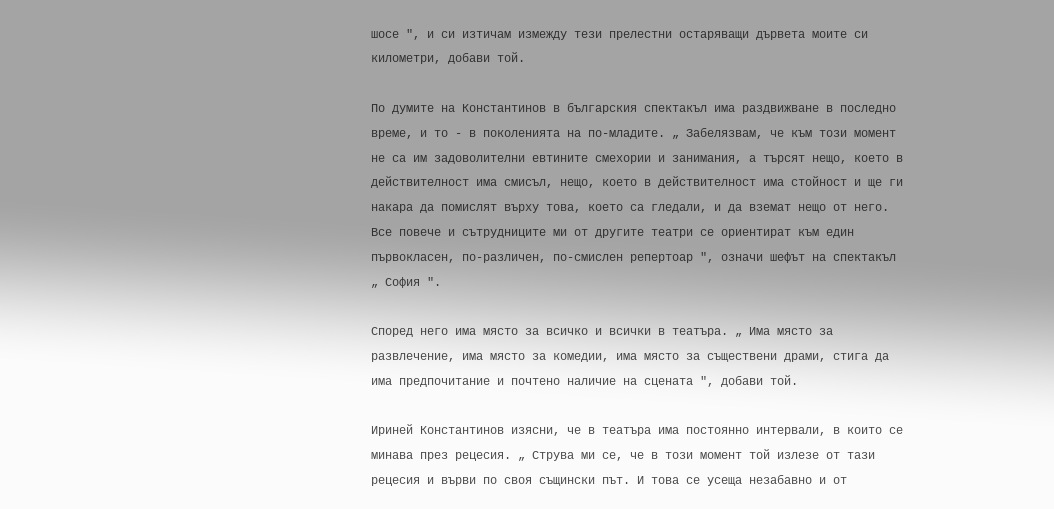шосе ", и си изтичам измежду тези прелестни остаряващи дървета моите си километри, добави той.

По думите на Константинов в българския спектакъл има раздвижване в последно време, и то - в поколенията на по-младите. „ Забелязвам, че към този момент не са им задоволителни евтините смехории и занимания, а търсят нещо, което в действителност има смисъл, нещо, което в действителност има стойност и ще ги накара да помислят върху това, което са гледали, и да вземат нещо от него. Все повече и сътрудниците ми от другите театри се ориентират към един първокласен, по-различен, по-смислен репертоар ", означи шефът на спектакъл „ София ".

Според него има място за всичко и всички в театъра. „ Има място за развлечение, има място за комедии, има място за съществени драми, стига да има предпочитание и почтено наличие на сцената ", добави той.

Ириней Константинов изясни, че в театъра има постоянно интервали, в които се минава през рецесия. „ Струва ми се, че в този момент той излезе от тази рецесия и върви по своя същински път. И това се усеща незабавно и от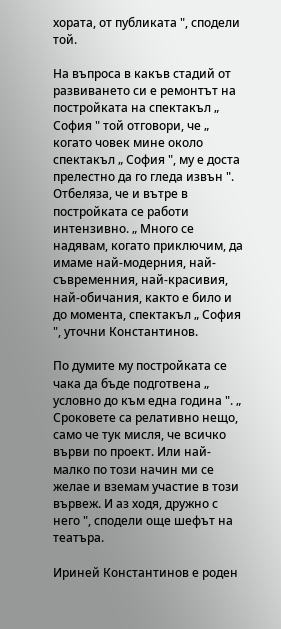хората, от публиката ", сподели той.

На въпроса в какъв стадий от развиването си е ремонтът на постройката на спектакъл „ София " той отговори, че „ когато човек мине около спектакъл „ София ", му е доста прелестно да го гледа извън ". Отбеляза, че и вътре в постройката се работи интензивно. „ Много се надявам, когато приключим, да имаме най-модерния, най-съвременния, най-красивия, най-обичания, както е било и до момента, спектакъл „ София ", уточни Константинов.

По думите му постройката се чака да бъде подготвена „ условно до към една година ". „ Сроковете са релативно нещо, само че тук мисля, че всичко върви по проект. Или най-малко по този начин ми се желае и вземам участие в този вървеж. И аз ходя, дружно с него ", сподели още шефът на театъра.

Ириней Константинов е роден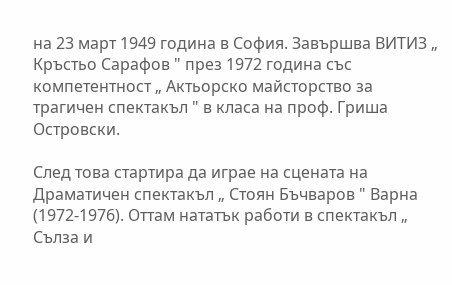на 23 март 1949 година в София. Завършва ВИТИЗ „ Кръстьо Сарафов " през 1972 година със компетентност „ Актьорско майсторство за трагичен спектакъл " в класа на проф. Гриша Островски.

След това стартира да играе на сцената на Драматичен спектакъл „ Стоян Бъчваров " Варна (1972-1976). Оттам нататък работи в спектакъл „ Сълза и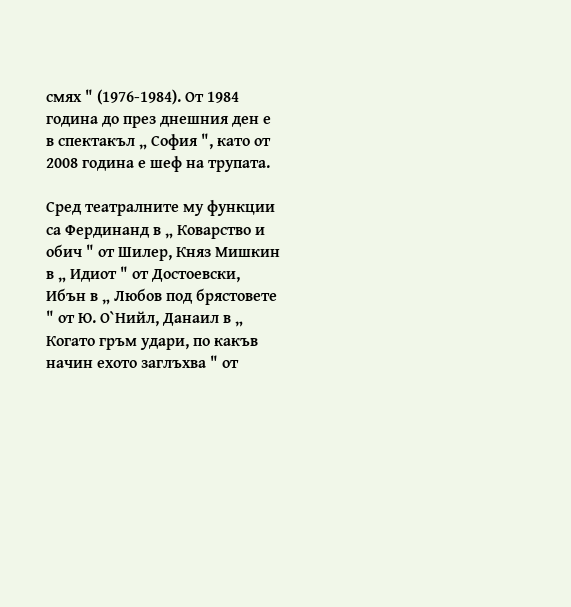смях " (1976-1984). От 1984 година до през днешния ден е в спектакъл „ София ", като от 2008 година е шеф на трупата.

Сред театралните му функции са Фердинанд в „ Коварство и обич " от Шилер, Княз Мишкин в „ Идиот " от Достоевски, Ибън в „ Любов под брястовете " от Ю. О`Нийл, Данаил в „ Когато гръм удари, по какъв начин ехото заглъхва " от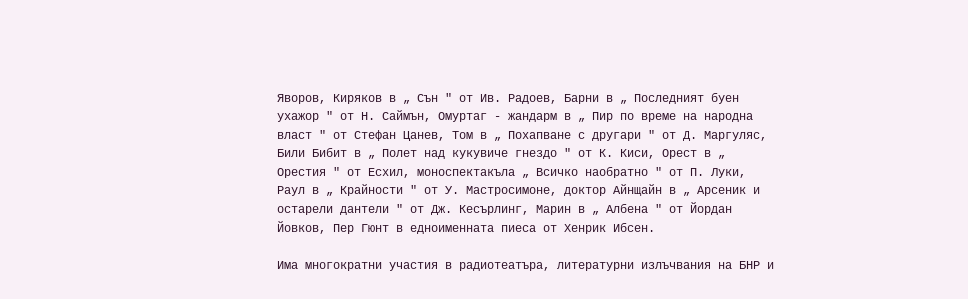Яворов, Киряков в „ Сън " от Ив. Радоев, Барни в „ Последният буен ухажор " от Н. Саймън, Омуртаг - жандарм в „ Пир по време на народна власт " от Стефан Цанев, Том в „ Похапване с другари " от Д. Маргуляс, Били Бибит в „ Полет над кукувиче гнездо " от К. Киси, Орест в „ Орестия " от Есхил, моноспектакъла „ Всичко наобратно " от П. Луки, Раул в „ Крайности " от У. Мастросимоне, доктор Айнщайн в „ Арсеник и остарели дантели " от Дж. Кесърлинг, Марин в „ Албена " от Йордан Йовков, Пер Гюнт в едноименната пиеса от Хенрик Ибсен.

Има многократни участия в радиотеатъра, литературни излъчвания на БНР и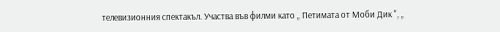телевизионния спектакъл. Участва във филми като „ Петимата от Моби Дик ", „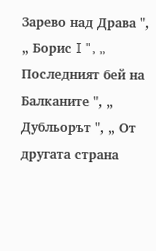Зарево над Драва ", „ Борис I ", „ Последният бей на Балканите ", „ Дубльорът ", „ От другата страна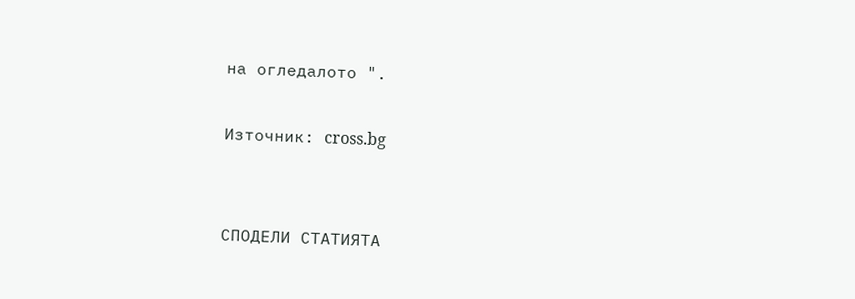на огледалото ".

Източник: cross.bg


СПОДЕЛИ СТАТИЯТА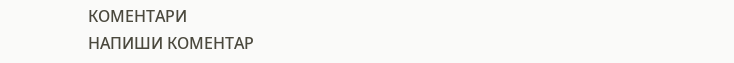КОМЕНТАРИ
НАПИШИ КОМЕНТАР